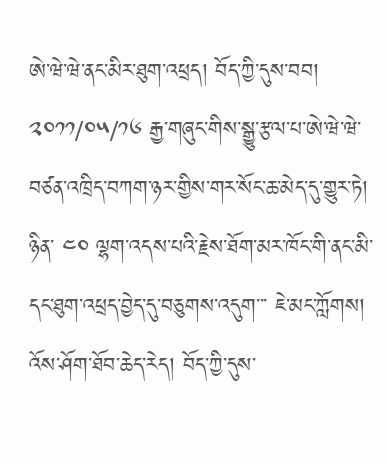ཨེ་ཝེ་ཝེ་ནང་མིར་ཐུག་འཕྲད། བོད་ཀྱི་དུས་བབ། ༢༠༡༡/༠༥/༡༦ རྒྱ་གཞུང་གིས་སྒྱུ་རྩལ་པ་ཨེ་ཝེ་ཝེ་བཙན་འཁྲིད་བཀག་ཉར་གྱིས་གར་སོང་ཆ་མེད་དུ་གྱུར་ཏེ། ཉིན་ ༤༠ ལྷག་འདས་པའི་རྗེས་ཐོག་མར་ཁོང་གི་ནང་མི་དང་ཐུག་འཕྲད་བྱེད་དུ་བཅུགས་འདུག་་་ ཇེ་མང་ཀློགས།
འོས་ཤོག་ཐོབ་ཆེད་རེད། བོད་ཀྱི་དུས་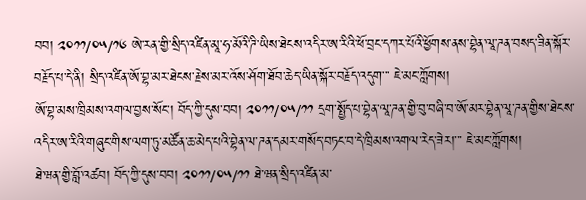བབ། ༢༠༡༡/༠༥/༡༦ ཨེ་རན་གྱི་སྲིད་འཛིན་མཱ་ཧ་མོའི་ཌི་ཡིས་ཐེངས་འདིར་ཨ་རིའི་ཕོ་བྲང་དཀར་པོའི་ཕྱོགས་ནས་བྷེན་ལཱ་ཌན་བསད་ཟིན་སྐོར་བརྗོད་པ་དེ་ནི། སྲིད་འཛིན་ཨོ་བྷ་མར་ཐེངས་རྗེས་མར་འོས་ཤོག་ཐོབ་ཆེད་ཡིན་སྐོར་བརྗོད་འདུག་་་ ཇེ་མང་ཀློགས།
ཨོ་བྷ་མས་ཁྲིམས་འགལ་བྱས་སོང་། བོད་ཀྱི་དུས་བབ། ༢༠༡༡/༠༥/༡༡ དྲག་སྤྱོད་པ་བྷེན་ལཱ་ཌན་གྱི་བུ་བཞི་བ་ཨོ་མར་བྷེན་ལཱ་ཌན་གྱིས་ཐེངས་འདིར་ཨ་རིའི་གཞུང་གིས་ལག་ཏུ་མཚོན་ཆ་མེད་པའི་བྷེན་ལ་ཌན་དམར་གསོད་བཏང་བ་དེ་ཁྲིམས་འགལ་རེད་ཟེར།་་་ ཇེ་མང་ཀློགས།
ཐེ་ཝན་གྱི་བློ་འཚབ། བོད་ཀྱི་དུས་བབ། ༢༠༡༡/༠༥/༡༡ ཐེ་ཝན་སྲིད་འཛིན་མ་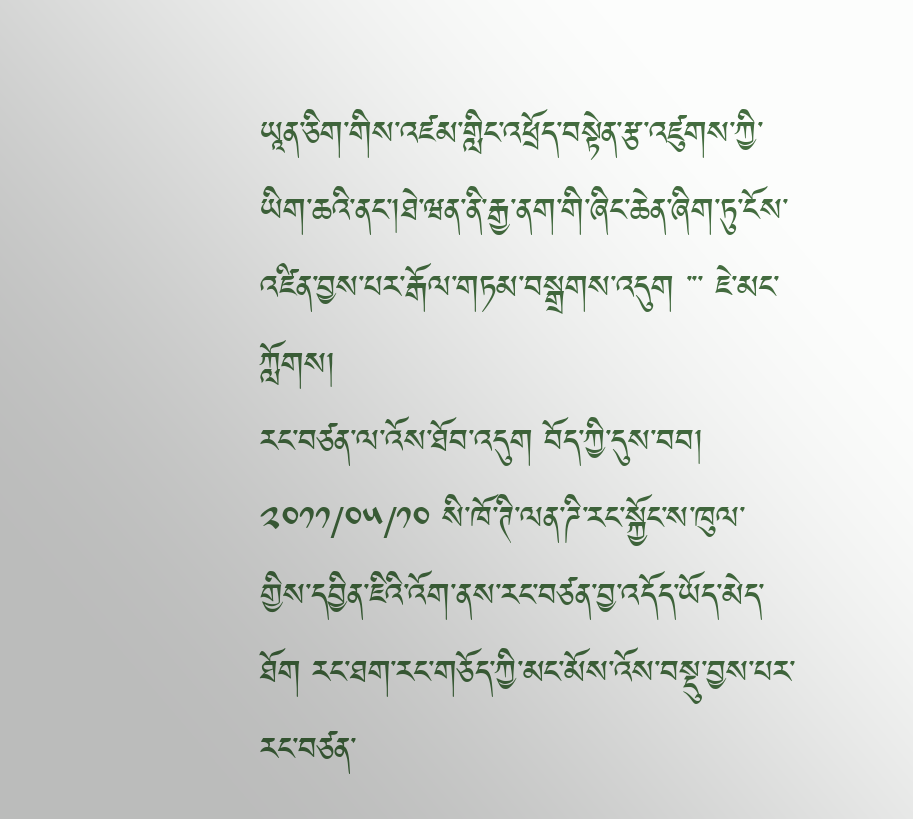ཡཱན་ཅིག་གིས་འཛམ་གླིང་འཕྲོད་བསྟེན་རྩ་འཛུགས་ཀྱི་ཡིག་ཆའི་ནང་།ཐེ་ཝན་ནི་རྒྱ་ནག་གི་ཞིང་ཆེན་ཞིག་ཏུ་ངོས་འཛིན་བྱས་པར་རྒོལ་གཏམ་བསྒྲགས་འདུག ་་་ ཇེ་མང་ཀློགས།
རང་བཙན་ལ་འོས་ཐོབ་འདུག བོད་ཀྱི་དུས་བབ། ༢༠༡༡/༠༥/༡༠ སི་ཁོ་ཊི་ལན་ཌི་རང་སྐྱོང་ས་ཁུལ་གྱིས་དབྱིན་ཇིའི་འོག་ནས་རང་བཙན་བྱ་འདོད་ཡོད་མེད་ཐོག རང་ཐག་རང་གཅོད་ཀྱི་མང་མོས་འོས་བསྡུ་བྱས་པར་རང་བཙན་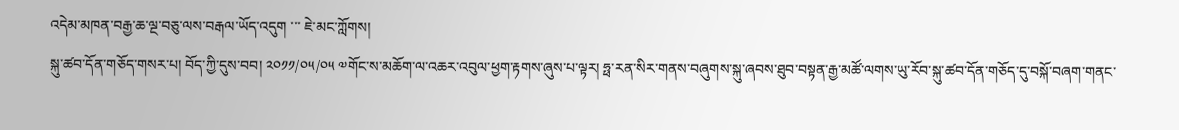འདེམ་མཁན་བརྒྱ་ཆ་ལྔ་བཅུ་ལས་བརྒལ་ཡོད་འདུག ་་་ ཇེ་མང་ཀློགས།
སྐུ་ཚབ་དོན་གཅོད་གསར་པ། བོད་ཀྱི་དུས་བབ། ༢༠༡༡/༠༥/༠༥ ༧གོང་ས་མཆོག་ལ་འཆར་འབུལ་ཕྱག་རྟགས་ཞུས་པ་ལྟར། ཧྥ་རན་སིར་གནས་བཞུགས་སྐུ་ཞབས་ཐུབ་བསྟན་རྒྱ་མཚོ་ལགས་ཡུ་རོབ་སྐུ་ཚབ་དོན་གཅོད་དུ་བསྐོ་བཞག་གནང་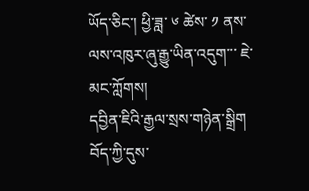ཡོད་ཅིང་། ཕྱི་ཟླ་ ༦ ཚེས་ ༡ ནས་ལས་འཁུར་ཞུ་རྒྱུ་ཡིན་འདུག་་་ ཇེ་མང་ཀློགས།
དབྱིན་ཇིའི་རྒྱལ་སྲས་གཉེན་སྒྲིག བོད་ཀྱི་དུས་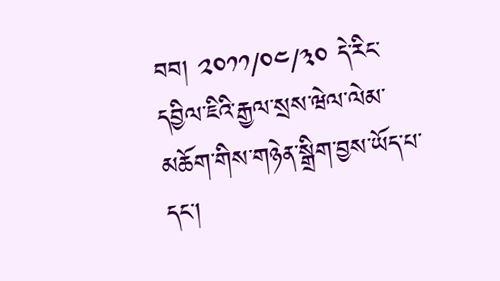བབ། ༢༠༡༡/༠༤/༣༠ དེ་རིང་དབྱིལ་ཇིའི་རྒྱལ་སྲས་ཝེལ་ལེམ་མཆོག་གིས་གཉེན་སྒྲིག་བྱས་ཡོད་པ་དང་།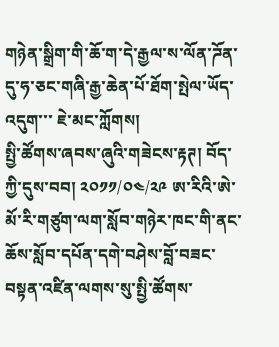གཉེན་སྒྲིག་གི་ཆོ་ག་དེ་རྒྱལ་ས་ལོན་ཌོན་དུ་ཧ་ཅང་གཞི་རྒྱ་ཆེན་པོ་ཐོག་སྤེལ་ཡོད་འདུག་་་ ཇེ་མང་ཀློགས།
སྤྱི་ཚོགས་ཞབས་ཞུའི་གཟེངས་རྟཊ། བོད་ཀྱི་དུས་བབ། ༢༠༡༡/༠༤/༢༩ ཨ་རིའི་ཨེ་མོ་རི་གཙུག་ལག་སློབ་གཉེར་ཁང་གི་ནང་ཆོས་སློབ་དཔོན་དགེ་བཤེས་བློ་བཟང་བསྟན་འཛིན་ལགས་སུ་སྤྱི་ཚོགས་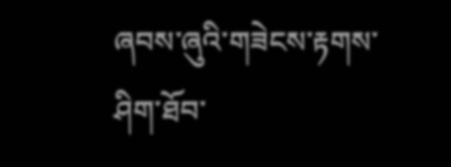ཞབས་ཞུའི་གཟེངས་རྟགས་ཤིག་ཐོབ་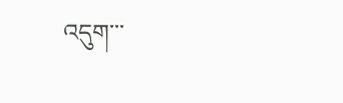འདུག་་་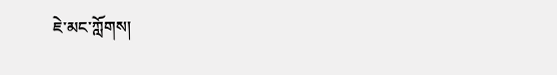ཇེ་མང་ཀློགས།